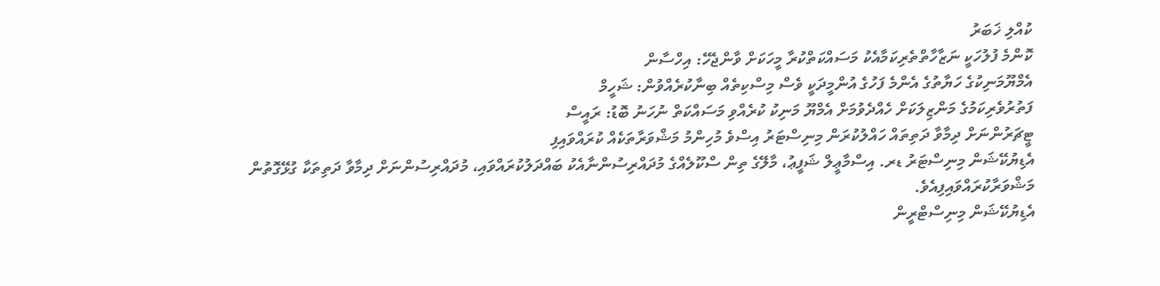ކުއްލި ޚަބަރު
ކޮންމެ ފުލުހަކީ ނަޒާހާތްތެރިކަމާއެކު މަސައްކަތްކުރާ މީހަކަށް ވާންޖެހޭ: އިހްސާން
އެމްޔޫމަނިކުގެ ހަޔާތުގެ އެންމެ ފަހުގެ އުންމީދަކީ ވެސް މިސްކިތެއް ބިނާކުރެއްވުން: ޝަހީމް
ފަތުރުވެރިކަމުގެ މަންޒިލަކަށް ހެއްދެވުމަށް އެމްޔޫ މަނިކު ކުރެއްވި މަސައްކަތް ނުހަނު ބޮޑު: ރައީސް
ޓީޗަރުންނަށް ދިމާވާ ދަތިތައް ހައްލުކުރަން މިނިސްޓަރު އިސްވެ މުހިންމު މަޝްވަރާތަކެއް ކުރައްވައިފި
އެޑިޔުކޭޝަން މިނިސްޓަރު ޑރ. އިސްމާޢީލް ޝަފީޢު، މާލޭގެ ތިން ސްކޫލެއްގެ މުދައްރިސުންނާއެކު ބައްދަލުކުރައްވައި، މުދައްރިސުންނަށް ދިމާވާ ދަތިތަކާ ގުޅޭގޮތުން މަޝްވަރާކުރައްވައިފިއެވެ.
އެޑިޔުކޭޝަން މިނިސްޓްރީން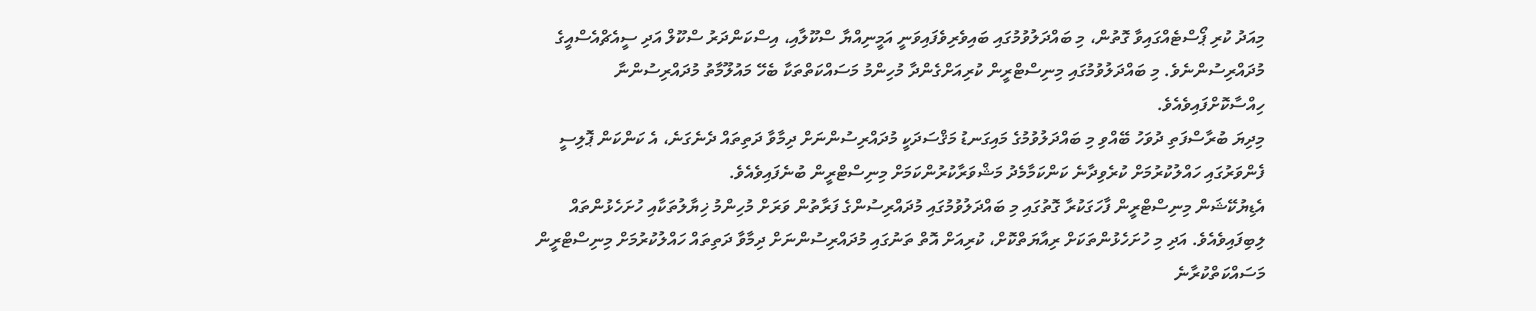މިއަދު ކުރި ޕޯސްޓެއްގައިވާ ގޮތުން، މި ބައްދަލުވުމުގައި ބައިވެރިވެފައިވަނީ އަމީނިއްޔާ ސްކޫލާއި، އިސްކަންދަރު ސްކޫލް އަދި ސީއެޗްއެސްއީގެ މުދައްރިސުންނެވެ. މި ބައްދަލުވުމުގައި މިނިސްޓްރީން ކުރިއަށްގެންދާ މުހިންމު މަސައްކަތްތަކާ ބެހޭ މައުލޫމާތު މުދައްރިސުންނާ ހިއްސާކޮށްފައިވެއެވެ.
މިދިޔަ ބުރާސްފަތި ދުވަހު ބޭއްވި މި ބައްދަލުވުމުގެ މައިގަނޑު މަޤްސަދަކީ މުދައްރިސުންނަށް ދިމާވާ ދަތިތައް ދެނެގަނެ، އެ ކަންކަން ޕޮލިސީ ފެންވަރުގައި ހައްލުކުރުމަށް ކުރެވިދާނެ ކަންކަމާމެދު މަޝްވަރާކުރުންކަމަށް މިނިސްޓްރީން ބުނެފައިވެއެވެ.
އެޑިޔުކޭޝަން މިނިސްޓްރީން ފާހަގަކުރާ ގޮތުގައި މި ބައްދަލުވުމުގައި މުދައްރިސުންގެ ފަރާތުން ވަރަށް މުހިންމު ޚިޔާލުތަކާއި ހުށަހެޅުންތައް ލިބިފައިވެއެވެ. އަދި މި ހުށަހެޅުންތަކަށް ރިއާޔަތްކޮށް، ކުރިއަށް އޮތް ތަނުގައި މުދައްރިސުންނަށް ދިމާވާ ދަތިތައް ހައްލުކުރުމަށް މިނިސްޓްރީން މަސައްކަތްކުރާނެ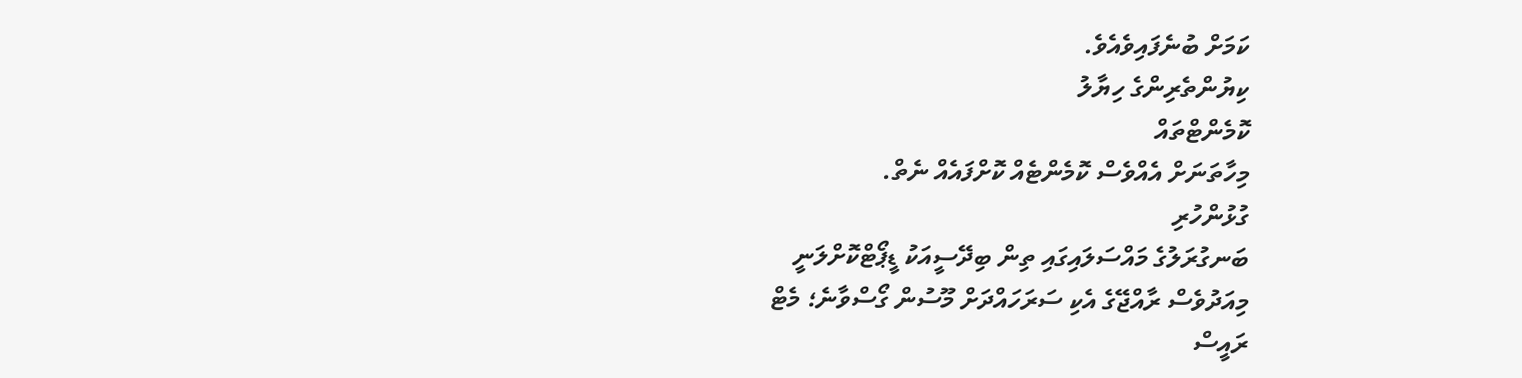ކަމަށް ބުނެފައިވެއެވެ.
ކިޔުންތެރިންގެ ހިޔާލު
ކޮމެންޓްތައް
މިހާތަނަށް އެއްވެސް ކޮމެންޓެއް ކޮށްފައެއް ނެތް.
ގުޅުންހުރި
ބަނގުރަލުގެ މައްސަލައިގައި ތިން ބިދޭސީއަކު ޑީޕޯޓްކޮށްލަނީ
މިއަދުވެސް ރާއްޖޭގެ އެކި ސަރަހައްދަށް މޫސުން ގޯސްވާނެ؛ މެޓް
ރައީސް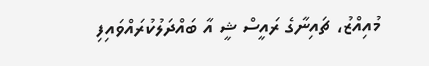މުއިއްޒު، ޗައިނާގެ ރައީސް ޝީ އާ ބައްދަލުކުރައްވައިފި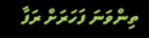ތިންވަނަ ފަހަރަށް ރަފާ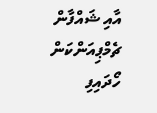އާއި ޝައްފާން ޗެމްޕިއަންކަން ހޯދައިފި